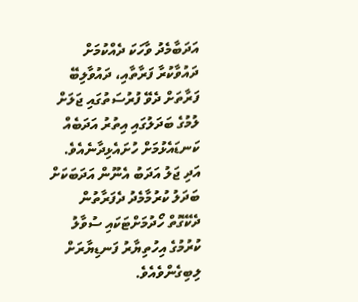އަދަބާމެދު ވާހަކަ ދެއްކުމަށް ދައުވާކުރާ ފަރާތާއި، ދައުވާލިބޭ ފަރާތަށް ދެވޭ ފުރުސަތުގައި ޖަލަށް ލުމުގެ ބަދަލުގައި އިތުރު އަދަބެއް ކަނޑައެޅުމަށް ހުށައެޅިދާނެއެވެ. އަދި ޖަލު އަދަބު އެނޫން އަދަބަކަށް ބަދަލު ކުރުމާމެދު ދެފަރާތުން ދެކޭގޮތް ހޯދުމަށްޓަކައި ސުވާލު ކުރުމުގެ އިހުތިޔާރު ފަނޑިޔާރަށް ލިބިގެންވެއެވެ.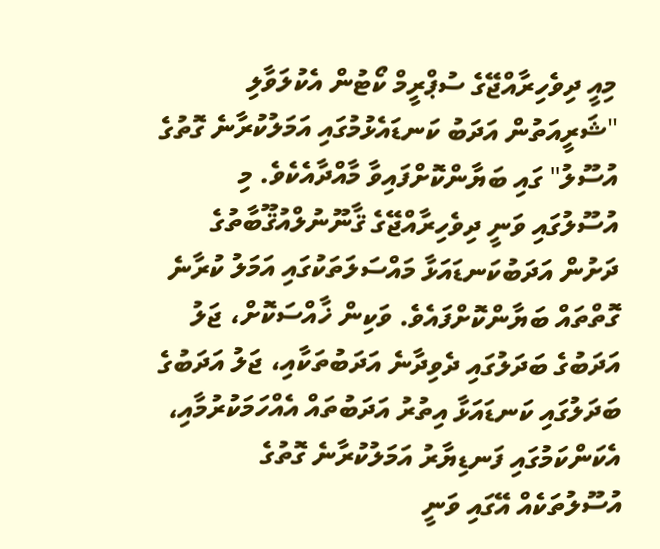މިއީ ދިވެހިރާއްޖޭގެ ސުޕްރީމް ކޯޓުން އެކުލަވާލި "ޝަރީއަތުން އަދަބު ކަނޑައެޅުމުގައި އަމަލުކުރާނެ ގޮތުގެ އުސޫލު" ގައި ބަޔާންކޮށްފައިވާ މާއްދާއެކެވެ. މި އުސޫލުގައި ވަނީ ދިވެހިރާއްޖޭގެ ޤާނޫނުލްއުޤޫބާތުގެ ދަށުން އަދަބުކަނޑައަޅާ މައްސަލަތަކުގައި އަމަލު ކުރާނެ ގޮތްތައް ބަޔާންކޮށްފައެވެ. ވަކިން ޚާއްސަކޮށް، ޖަލު އަދަބުގެ ބަދަލުގައި ދެވިދާނެ އަދަބުތަކާއި، ޖަލު އަދަބުގެ ބަދަލުގައި ކަނޑައަޅާ އިތުރު އަދަބުތައް އެއްހަމަކުރުމާއި، އެކަންކަމުގައި ފަނޑިޔާރު އަމަލުކުރާނެ ގޮތުގެ އުސޫލުތަކެއް އޭގައި ވަނީ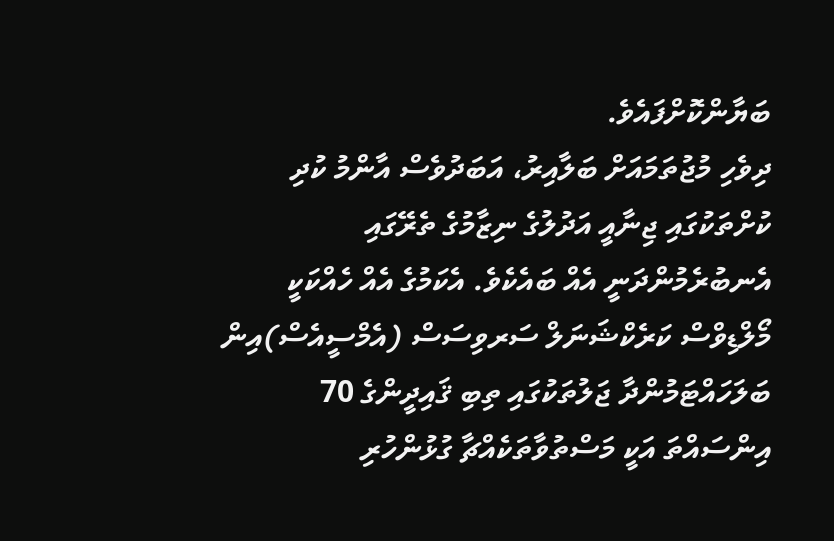ބަޔާންކޮށްފައެވެ.
ދިވެހި މުޖުތަމައަށް ބަލާއިރު، އަބަދުވެސް އާންމު ކުދި ކުށްތަކުގައި ޖިނާއީ އަދުލުގެ ނިޒާމުގެ ތެރޭގައި އެނބުރެމުންދަނީ އެއް ބައެކެވެ. އެކަމުގެ އެއް ހެއްކަކީ މޯލްޑިވްސް ކަރެކްޝަނަލް ސަރވިސަސް (އެމްސީއެސް)އިން ބަލަހައްޓަމުންދާ ޖަލުތަކުގައި ތިބި ޤައިދީންގެ 70 އިންސައްތަ އަކީ މަސްތުވާތަކެއްޗާ ގުޅުންހުރި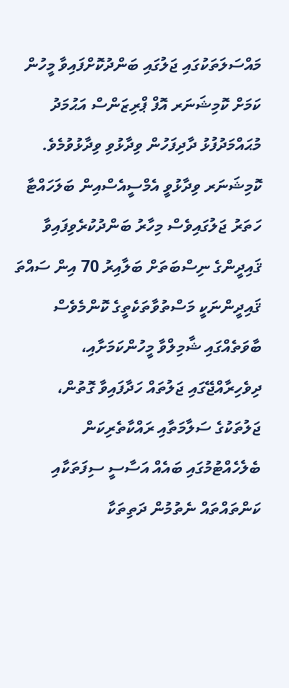މައްސަލަތަކުގައި ޖަލުގައި ބަންދުކޮށްފައިވާ މީހުން ކަމަށް ކޮމިޝަނަރ އޮފް ޕްރިޒަންސް އަޙުމަދު މުޙައްމަދުފުޅު ދާދިފަހުން ވިދާޅުވި ވިދާޅުވުމެވެ. ކޮމިޝަނަރ ވިދާޅުވީ އެމްސީއެސްއިން ބަލަހައްޓާ ހަތަރު ޖަލުގައިވެސް މިހާރު ބަންދުކުރެވިފައިވާ ޤައިދީންގެ ނިސްބަތަށް ބަލާއިރު 70 އިން ސައްތަ ޤައިދީންނަކީ މަސްތުވާތަކެތީގެ ކޮންމެވެސް ބާވަތެއްގައި ޝާމިލްވާ މީހުންކަމަށާއި، ދިވެހިރާއްޖޭގައި ޖަލުތައް ހަދާފައިވާ ގޮތުން، ޖަލުތަކުގެ ސަލާމަތާއި ރައްކާތެރިކަން ބެލެހެއްޓުމުގައި ބައެއް އަސާސީ ސިފަތަކާއި ކަންތައްތައް ނެތުމުން ދަތިތަކާ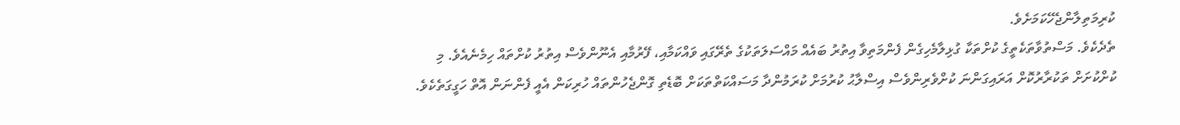ކުރިމަތިލާންޖެހޭކަމަށެވެ.
ތެދެކެވެ. މަސްތުވާތަކެތީގެ ކުށްތަކާ ގުޅިލާމެހިގެން ފެންމަތިވާ އިތުރު ބައެއް މައްސަލަތަކުގެ ތެރޭގައި ވައްކަމާއި، ފޭރުމާއި އެނޫންވެސް އިތުރު ކުށްތައް ހިމެނެއެވެ. މި ކުށްކުށަށް ތަކުރާރުކޮށް އަރައިގަންނަ ކުށްވެރިންވެސް އިސްލާޙު ކުރުމަށް ކުރަމުންދާ މަސައްކަތްތަކަށް ބޮޑެތި ގޮންޖެހުންތައް ހުރިކަން އެއީ ފެންނަން އޮތް ހަގީގަތެކެވެ.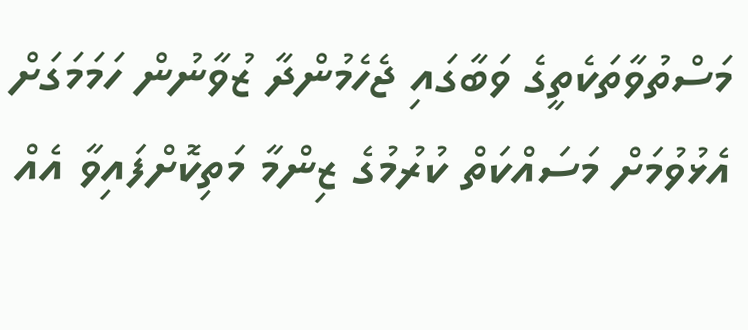މަސްތުވާތަކެތީގެ ވަބާގައި ޖެހެމުންދާ ޒުވާނުން ހަމަމަގަށް އެޅުވުމަށް މަސައްކަތް ކުރުމުގެ ޒިންމާ މަތިކޮށްފައިވާ އެއް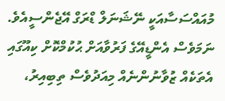މުއައްސަސާއަކީ ނޭޝަނަލް ޑްރަގް އޭޖެންސީއެވެ. ނަމަވެސް އެންޑީއޭގެ ފަރުވާއަށް ޙުކުމްކޮށް ކިއޫގައި އެތަކެއް ޒުވާނުންނެއް މިއަދުވެސް ތިބިއިރު،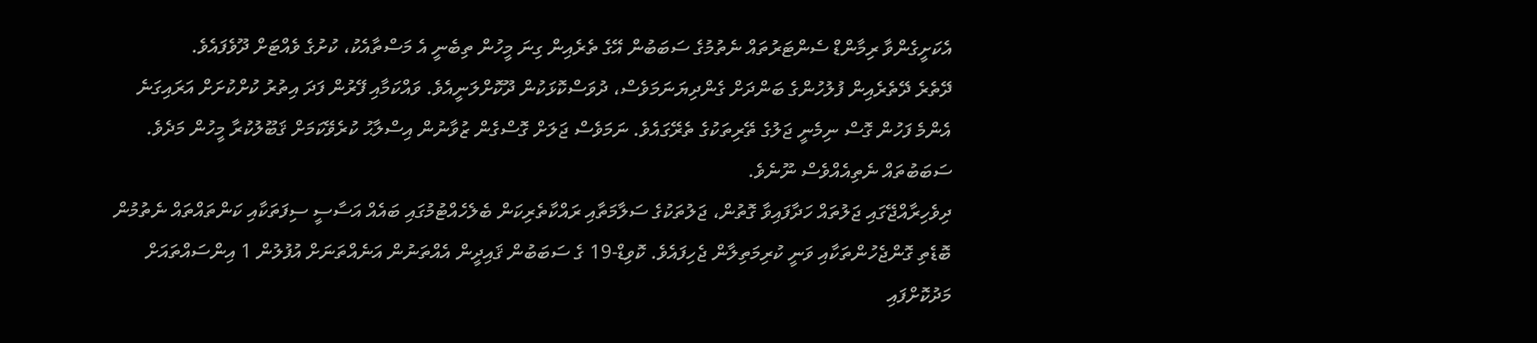އެކަށީގެންވާ ރިމާންޑް ސެންޓަރުތައް ނެތުމުގެ ސަބަބުން އޭގެ ތެރެއިން ގިނަ މީހުން ތިބެނީ އެ މަސްތާއެކު، ކުށުގެ ވެއްޓަށް ދޫވެފައެވެ.
ދޭތެރެ ދޭތެރެއިން ފުލުހުންގެ ބަންދަށް ގެންދިޔަނަމަވެސް، ދުވަސްކޮޅަކުން ދޫކޮށްލަނީއެވެ. ވައްކަމާއި ފޭރުން ފަދަ އިތުރު ކުށްކުށަށް އަރައިގަނެ އެންމެ ފަހުން ގޮސް ނިމެނީ ޖަލުގެ ތޭރިތަކުގެ ތެރޭގައެވެ. ނަމަވެސް ޖަލަށް ގޮސްގެން ޒުވާނުން އިސްލާޙު ކުރެވޭކަމަށް ޤަބޫލުކުރާ މީހުން މަދެވެ. ސަބަބުތައް ނެތިއެއްވެސް ނޫނެވެ.
ދިވެހިރާއްޖޭގައި ޖަލުތައް ހަދާފައިވާ ގޮތުން، ޖަލުތަކުގެ ސަލާމަތާއި ރައްކާތެރިކަން ބެލެހެއްޓުމުގައި ބައެއް އަސާސީ ސިފަތަކާއި ކަންތައްތައް ނެތުމުން ބޮޑެތި ގޮންޖެހުންތަކާއި ވަނީ ކުރިމަތިލާން ޖެހިފައެވެ. ކޮވިޑް-19 ގެ ސަބަބުން ޤައިދީން އެއްތަނުން އަނެއްތަނަށް އުފުލުން 1 އިންސައްތައަށް މަދުކޮށްފައި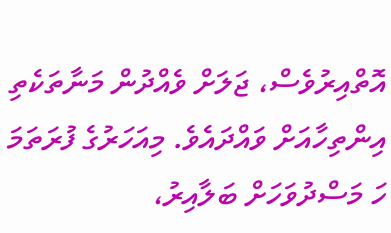އޮތްއިރުވެސް، ޖަލަށް ވެއްދުން މަނާތަކެތި އިންތިހާއަށް ވައްދައެވެ. މިއަހަރުގެ ފުރަތަމަ ހަ މަސްދުވަހަށް ބަލާއިރު،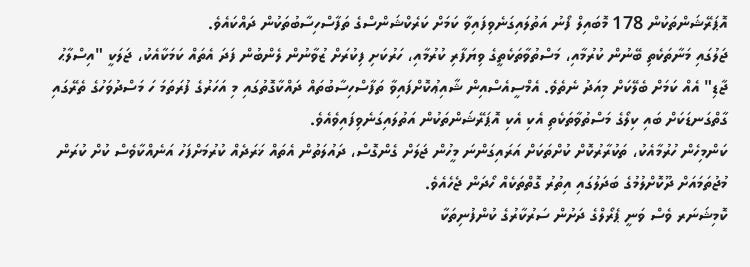އޮޕަރޭޝަންތަކުން 178 މޮބައިލް ފޯނު އަތުލައިގަނެވިފައިވާ ކަމަށް ކަރެކްޝަންސްގެ ތަފާސްހިސާބުތަކުން ދައްކައެވެ.
ޖަލުގައި މަނާތަކެތި ބޭނުން ކުރުމާއި، މަސްތުވާތަކެތީގެ ވިޔަފާރި ކުރުމާއި، ހަރުކަށި ފިކުރަށް ޒުވާނުން ލެންބުން ފަދަ އެތައް ކަމަކާއެކު، ޖަލަކީ "އިސްލާޙު ޖާޑި" އެއް ކަމަށް ބެލޭކަށް މިއަދު ނެތެވެ. އެމްސީއެސްއިން ޝާއިޢުކޮށްފައިވާ ތަފާސްހިސާބުތައް ދައްކާގޮތުގައި މި އަހަރުގެ ފުރަތަމަ ހަ މަސްދުވަހުގެ ތެރޭގައި ގާތްގަނޑަކަށް ބައި ކިލޯގެ މަސްތުވާތަކެތި އެކި އެކި އޮޕަރޭޝަންތަކުން އަތުލައިގަނެވިފައިވެއެވެ.
ކަންމިހެން ހުރުމާއެކު، ތަކުރާރުކޮށް ކުށްތަކަށް އަރައިގަންނަ މީހުން ޖަލަށް ގެންގޮސް، ދައުލަތުން އެތައް ޚަރަދެއް ކުރުމަށްފަހު އަނެއްކާވެސް ކުށް ކުރަން މުޖުތަމައަށް ދޫކޮށްލުމުގެ ބަދަލުގައި އިތުރު ގޮތްތަކެއް ހޯދަން ޖެހެއެވެ.
ކޮމިޝަނަރ ވެސް ވަނީ ޕެރޯލްގެ ދަށުން ސަރުކާރުގެ ކުންފުނިތަކާ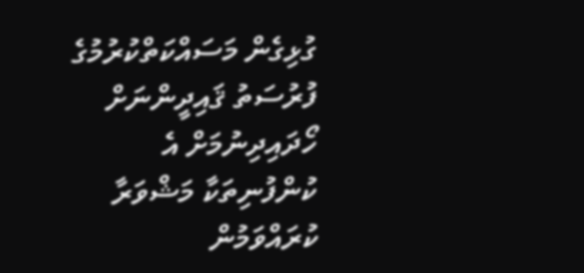ގުޅިގެން މަސައްކަތްކުރުމުގެ ފުރުސަތު ޤައިދީންނަށް ހޯދައިދިނުމަށް އެ ކުންފުނިތަކާ މަޝްވަރާ ކުރައްވަމުން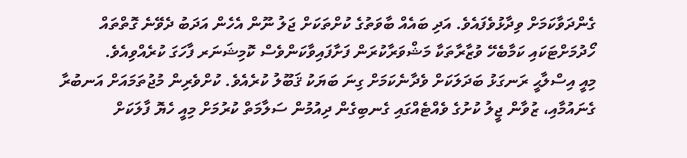ގެންދަވާކަމަށް ވިދާޅުވެފައެވެ. އަދި ބައެއް ބާވަތުގެ ކުށްތަކަށް ޖަލު ނޫން އެހެން އަދަބު ދެވޭނެ ގޮތްތައް ހޯދުމަށްޓަކައި ކަމާބެހޭ ވުޒާރާތަކާ މަޝްވަރާކުރަން ފަށާފައިވާކަންވެސް ކޮމިޝަނަރ ފާހަގަ ކުރެއްވިއެވެ.
މިއީ އިސްލާޙީ ރަނގަޅު ބަދަލަކަށް ވެދާނެކަމަށް ގިނަ ބަޔަކު ޤަބޫލު ކުރެއެވެ. ކުށްވެރިން މުޖުތަމައަށް އަނބުރާ ގެނައުމާއި، ޒުވާން ޖީލު ކުށުގެ ވެއްޓެއްގައި ގެނބިގެން ދިއުމުން ސަލާމަތް ކުރުމަށް މިއީ ހެޔޮ ފާލަކަށް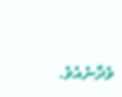ވެދާނެއެވެ.